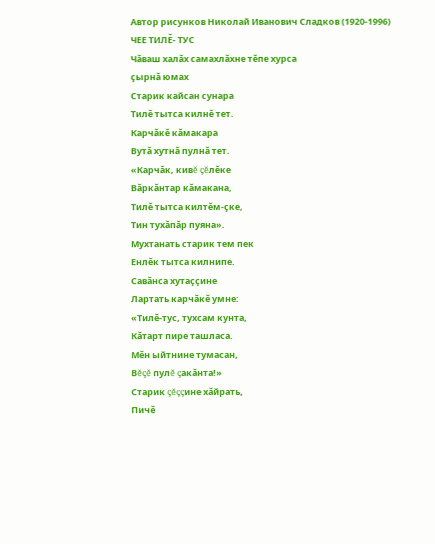Автор рисунков Николай Иванович Сладков (1920-1996)
ЧЕЕ ТИЛĔ- ТУС
Чăваш халăх самахлăхне тĕпе хурса
çырнă юмах
Старик кайсан сунара
Тилĕ тытса килнĕ тет.
Карчăкĕ кăмакара
Вутă хутнă пулнă тет.
«Карчăк, кивĕ çĕлĕке
Вăркăнтар кăмакана,
Тилĕ тытса килтĕм-çке,
Тин тухăпăр пуяна».
Мухтанать старик тем пек
Енлĕк тытса килнипе.
Савăнса хутаççине
Лартать карчăкĕ умне:
«Тилĕ-тус, тухсам кунта,
Кăтарт пире ташласа.
Мĕн ыйтнине тумасан,
Вĕçĕ пулĕ çакăнта!»
Старик çĕççине хăйрать,
Пичĕ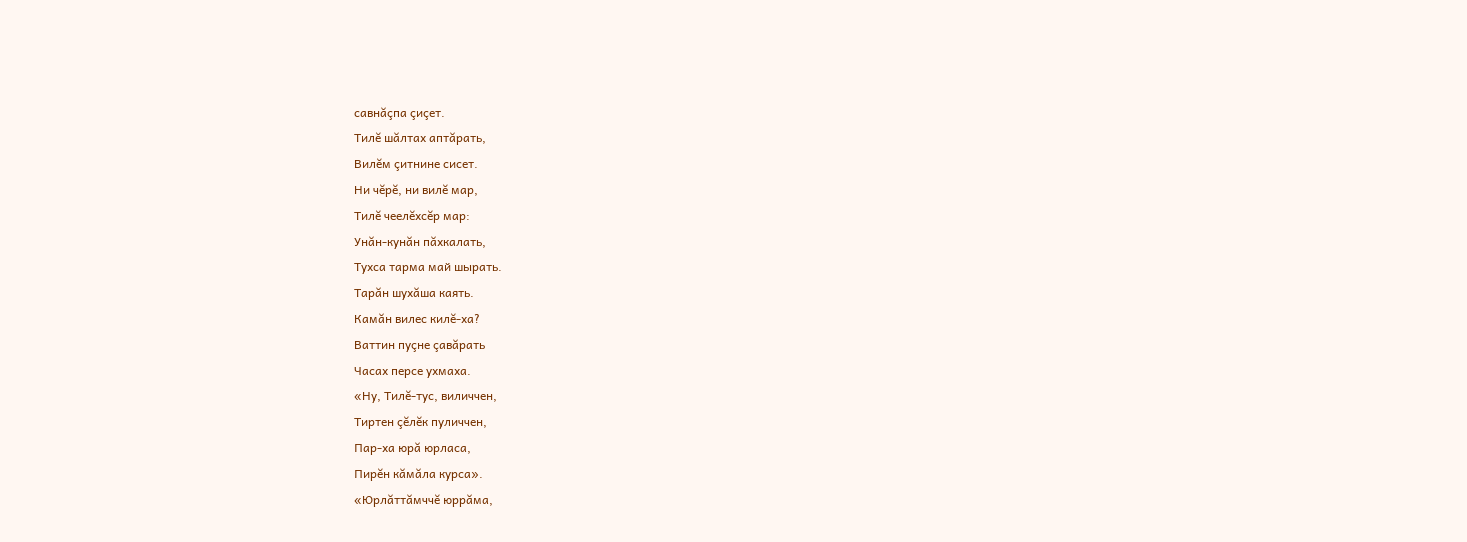савнăçпа çиçет.
Тилĕ шăлтах аптăрать,
Вилĕм çитнине сисет.
Ни чĕрĕ, ни вилĕ мар,
Тилĕ чеелĕхсĕр мар:
Унăн-кунăн пăхкалать,
Тухса тарма май шырать.
Тарăн шухăша каять.
Камăн вилес килĕ-ха?
Ваттин пуçне çавăрать
Часах персе ухмаха.
«Ну, Тилĕ-тус, виличчен,
Тиртен çĕлĕк пуличчен,
Пар-ха юрă юрласа,
Пирĕн кăмăла курса».
«Юрлăттăмччĕ юррăма,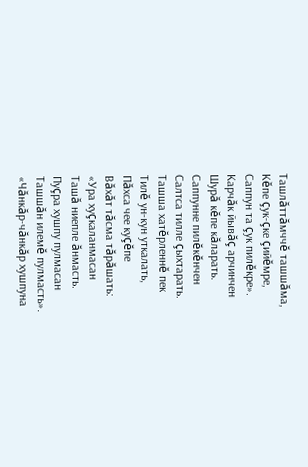Ташлăттăмччĕ ташшăма,
Кĕпе çук-çке çийĕмре,
Саппун та çук пилĕкре».
Карчăк йывăç арчинчен
Шурă кĕпе кăларать.
Саппунне пилĕкĕнчен
Салтса тилле çыхтарать.
Ташша хатĕрленнĕ пек
Тилĕ ун-кун уткалать,
Пăхса чее куçĕпе
Вăхăт тăсма тăрăшать:
«Ура хуçкаланмасан
Ташă ниепле ăнмасть.
Пуçра хушпу пулмасан
Ташшăн илемĕ пулмасть».
«Чăнкăр-чăнкăр хушпуна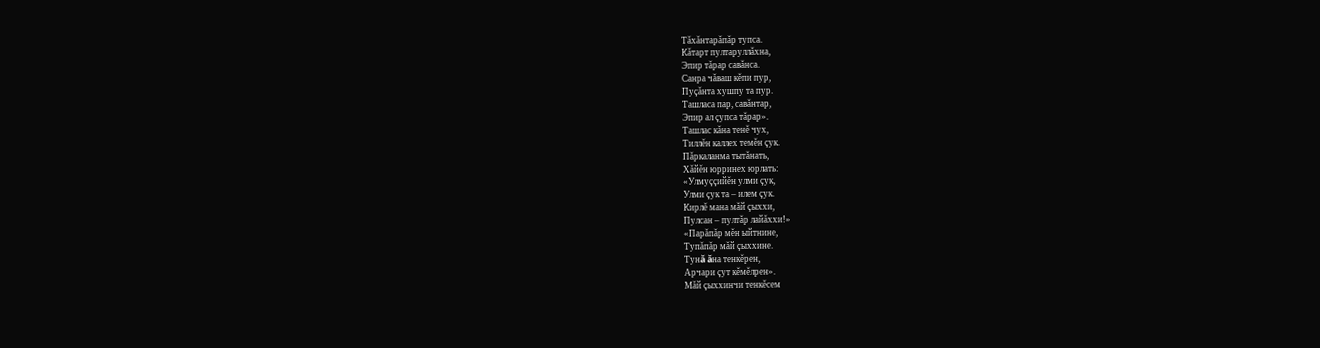Тăхăнтарăпăр тупса.
Кăтарт пултаруллăхна,
Эпир тăрар савăнса.
Санра чăваш кĕпи пур,
Пуçăнта хушпу та пур.
Ташласа пар, савăнтар,
Эпир ал çупса тăрар».
Ташлас кăна тенĕ чух,
Тиллĕн каллех темĕн çук.
Пăркаланма тытăнать,
Хăйĕн юрринех юрлать:
«Улмуççийĕн улми çук,
Улми çук та – илем çук.
Кирлĕ мана мăй çыххи,
Пулсан – пултăр лайăххи!»
«Парăпăр мĕн ыйтнине,
Тупăпăр мăй çыххине.
Тунă ăна тенкĕрен,
Арчари çут кĕмĕлрен».
Мăй çыххинчи тенкĕсем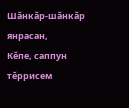Шăнкăр-шăнкăр янрасан,
Кĕпе, саппун тĕррисем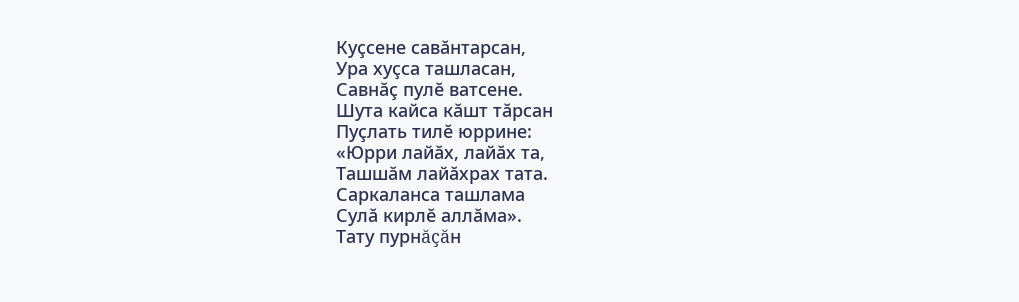Куçсене савăнтарсан,
Ура хуçса ташласан,
Савнăç пулĕ ватсене.
Шута кайса кăшт тăрсан
Пуçлать тилĕ юррине:
«Юрри лайăх, лайăх та,
Ташшăм лайăхрах тата.
Саркаланса ташлама
Сулă кирлĕ аллăма».
Тату пурнăçăн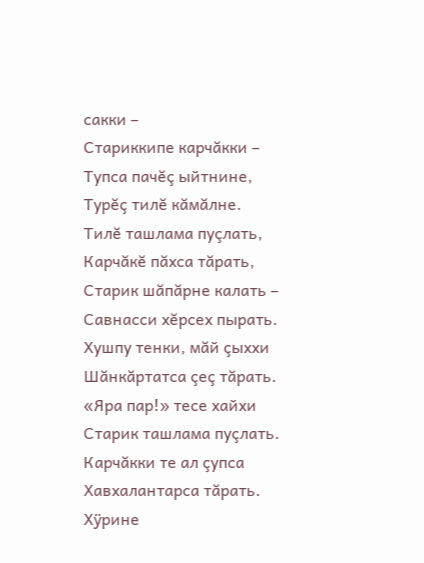сакки –
Стариккипе карчăкки –
Тупса пачĕç ыйтнине,
Турĕç тилĕ кăмăлне.
Тилĕ ташлама пуçлать,
Карчăкĕ пăхса тăрать,
Старик шăпăрне калать –
Савнасси хĕрсех пырать.
Хушпу тенки, мăй çыххи
Шăнкăртатса çеç тăрать.
«Яра пар!» тесе хайхи
Старик ташлама пуçлать.
Карчăкки те ал çупса
Хавхалантарса тăрать.
Хÿрине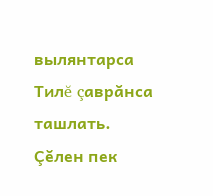вылянтарса
Тилĕ çаврăнса ташлать.
Çĕлен пек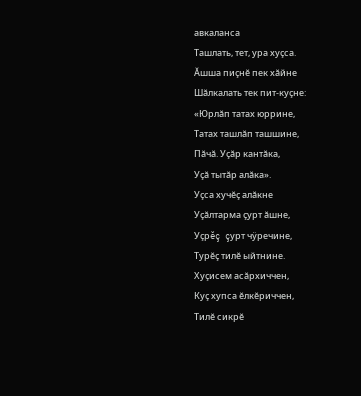авкаланса
Ташлать, тет, ура хуçса.
Ăшша пиçнĕ пек хăйне
Шăлкалать тек пит-куçне:
«Юрлăп татах юррине,
Татах ташлăп ташшине,
Пăчă. Уçăр кантăка,
Уçă тытăр алăка».
Уçса хучĕç алăкне
Уçăлтарма çурт ăшне,
Уçрĕç çурт чÿречине,
Турĕç тилĕ ыйтнине.
Хуçисем асăрхиччен,
Куç хупса ĕлкĕриччен,
Тилĕ сикрĕ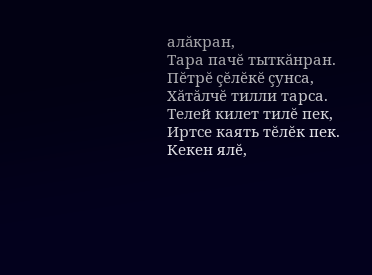алăкран,
Тара пачĕ тыткăнран.
Пĕтрĕ çĕлĕкĕ çунса,
Хăтăлчĕ тилли тарса.
Телей килет тилĕ пек,
Иртсе каять тĕлĕк пек.
Кекен ялĕ,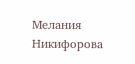Мелания Никифорова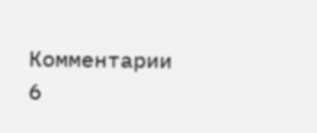Комментарии 6